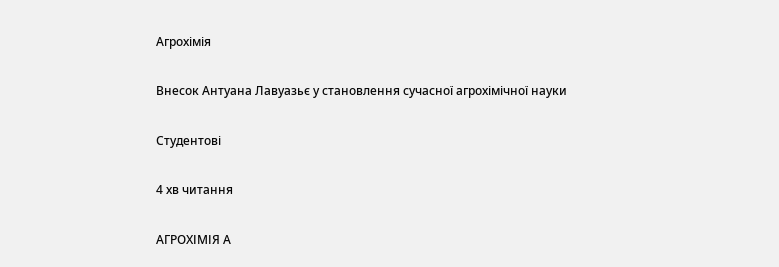Агрохімія

Внесок Антуана Лавуазьє у становлення сучасної агрохімічної науки

Студентові

4 хв читання

АГРОХІМІЯ А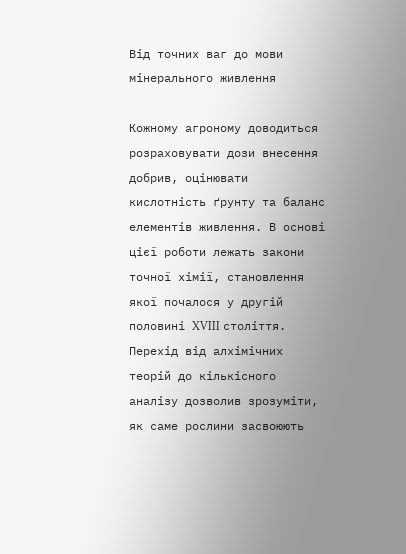Від точних ваг до мови мінерального живлення

Кожному агроному доводиться розраховувати дози внесення добрив, оцінювати кислотність ґрунту та баланс елементів живлення. В основі цієї роботи лежать закони точної хімії, становлення якої почалося у другій половині XVIII століття. Перехід від алхімічних теорій до кількісного аналізу дозволив зрозуміти, як саме рослини засвоюють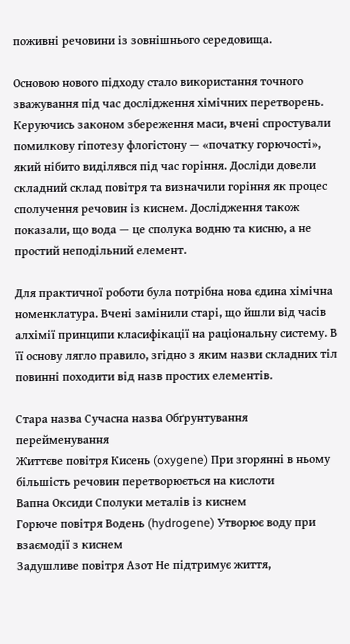поживні речовини із зовнішнього середовища.

Основою нового підходу стало використання точного зважування під час дослідження хімічних перетворень. Керуючись законом збереження маси, вчені спростували помилкову гіпотезу флогістону — «початку горючості», який нібито виділявся під час горіння. Досліди довели складний склад повітря та визначили горіння як процес сполучення речовин із киснем. Дослідження також показали, що вода — це сполука водню та кисню, а не простий неподільний елемент.

Для практичної роботи була потрібна нова єдина хімічна номенклатура. Вчені замінили старі, що йшли від часів алхімії принципи класифікації на раціональну систему. В її основу лягло правило, згідно з яким назви складних тіл повинні походити від назв простих елементів.

Стара назва Сучасна назва Обґрунтування перейменування
Життєве повітря Кисень (oxygene) При згорянні в ньому більшість речовин перетворюється на кислоти
Вапна Оксиди Сполуки металів із киснем
Горюче повітря Водень (hydrogene) Утворює воду при взаємодії з киснем
Задушливе повітря Азот Не підтримує життя,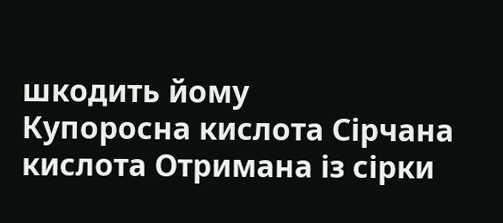шкодить йому
Купоросна кислота Сірчана кислота Отримана із сірки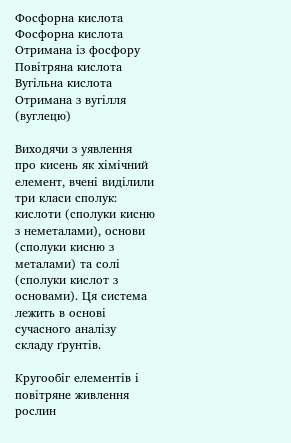Фосфорна кислота Фосфорна кислота Отримана із фосфору
Повітряна кислота Вугільна кислота Отримана з вугілля (вуглецю)

Виходячи з уявлення про кисень як хімічний елемент, вчені виділили три класи сполук: кислоти (сполуки кисню з неметалами), основи (сполуки кисню з металами) та солі (сполуки кислот з основами). Ця система лежить в основі сучасного аналізу складу ґрунтів.

Кругообіг елементів і повітряне живлення рослин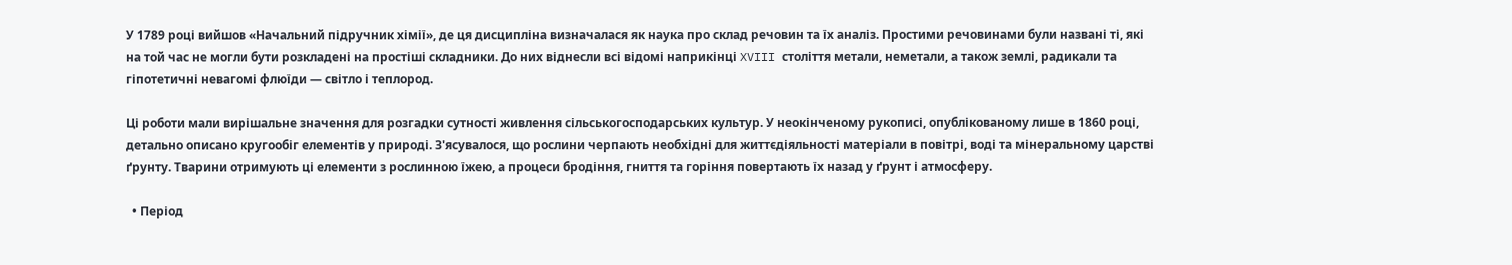У 1789 році вийшов «Начальний підручник хімії», де ця дисципліна визначалася як наука про склад речовин та їх аналіз. Простими речовинами були названі ті, які на той час не могли бути розкладені на простіші складники. До них віднесли всі відомі наприкінці XVIII століття метали, неметали, а також землі, радикали та гіпотетичні невагомі флюїди — світло і теплород.

Ці роботи мали вирішальне значення для розгадки сутності живлення сільськогосподарських культур. У неокінченому рукописі, опублікованому лише в 1860 році, детально описано кругообіг елементів у природі. З'ясувалося, що рослини черпають необхідні для життєдіяльності матеріали в повітрі, воді та мінеральному царстві ґрунту. Тварини отримують ці елементи з рослинною їжею, а процеси бродіння, гниття та горіння повертають їх назад у ґрунт і атмосферу.

  • Період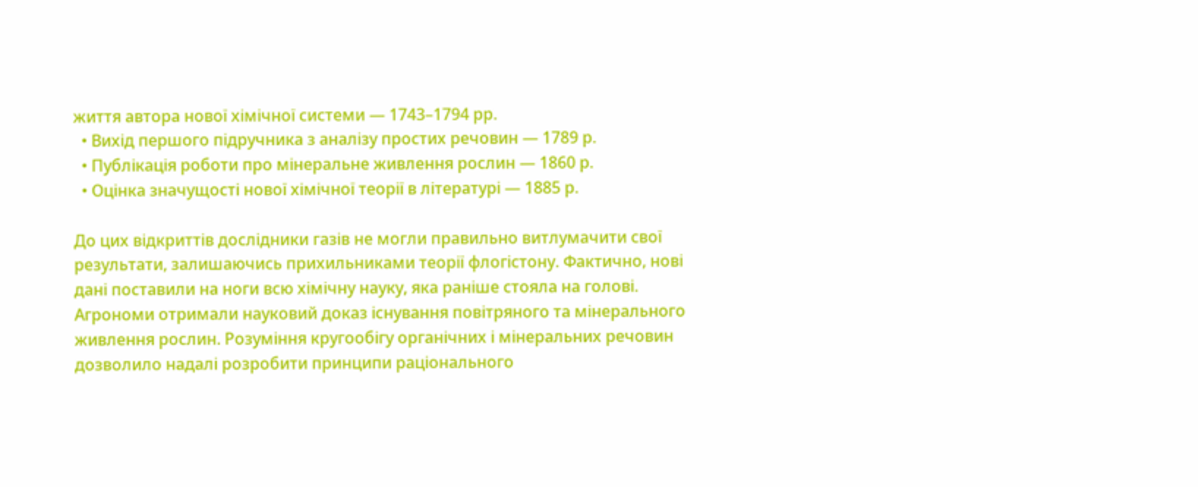життя автора нової хімічної системи — 1743–1794 рр.
  • Вихід першого підручника з аналізу простих речовин — 1789 р.
  • Публікація роботи про мінеральне живлення рослин — 1860 р.
  • Оцінка значущості нової хімічної теорії в літературі — 1885 р.

До цих відкриттів дослідники газів не могли правильно витлумачити свої результати, залишаючись прихильниками теорії флогістону. Фактично, нові дані поставили на ноги всю хімічну науку, яка раніше стояла на голові. Агрономи отримали науковий доказ існування повітряного та мінерального живлення рослин. Розуміння кругообігу органічних і мінеральних речовин дозволило надалі розробити принципи раціонального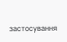застосування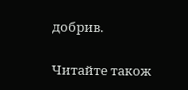добрив.

Читайте також